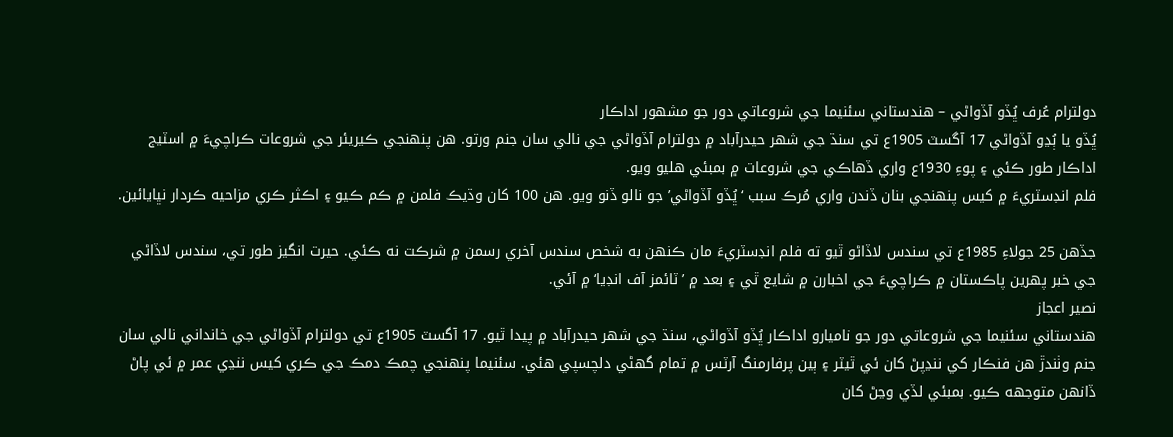دولترام عُرف ڀُڏو آڏواڻي – هندستاني سئنيما جي شروعاتي دور جو مشهور اداڪار
ڀُڏو يا ٻُڍو آڏواڻي 17 آگسٽ 1905ع تي سنڌ جي شهر حيدرآباد ۾ دولترام آڏواڻي جي نالي سان جنم ورتو. هن پنهنجي ڪيريئر جي شروعات ڪراچيءَ ۾ اسٽيج اداڪار طور ڪئي ۽ پوءِ 1930ع واري ڏهاڪي جي شروعات ۾ بمبئي هليو ويو.
فلم انڊسٽريءَ ۾ کيس پنهنجي بنان ڏندن واري مُرڪ سبب ‘ڀُڏو آڏواڻي’ جو نالو ڏنو ويو. هن 100 کان وڌيڪ فلمن ۾ ڪم ڪيو ۽ اڪثر ڪري مزاحيه ڪردار نڀايائين.

جڏهن 25 جولاءِ 1985ع تي سندس لاڏاڻو ٿيو ته فلم انڊسٽريءَ مان ڪنهن به شخص سندس آخري رسمن ۾ شرڪت نه ڪئي. حيرت انگيز طور تي، سندس لاڏاڻي جي خبر پهرين پاڪستان ۾ ڪراچيءَ جي اخبارن ۾ شايع ٿي ۽ بعد ۾ ’ٽائمز آف انڊيا‘ ۾ آئي.
نصير اعجاز
هندستاني سئنيما جي شروعاتي دور جو ناميارو اداڪار ڀُڏو آڏواڻي، سنڌ جي شهر حيدرآباد ۾ پيدا ٿيو. 17 آگسٽ 1905ع تي دولترام آڏواڻي جي خانداني نالي سان جنم وٺندڙ هن فنڪار کي ننڍپڻ کان ئي ٿيٽر ۽ ٻين پرفارمنگ آرٽس ۾ تمام گهڻي دلچسپي هئي. سئنيما پنهنجي چمڪ دمڪ جي ڪري کيس ننڍي عمر ۾ ئي پاڻ ڏانهن متوجهه ڪيو. بمبئي لڏي وڃڻ کان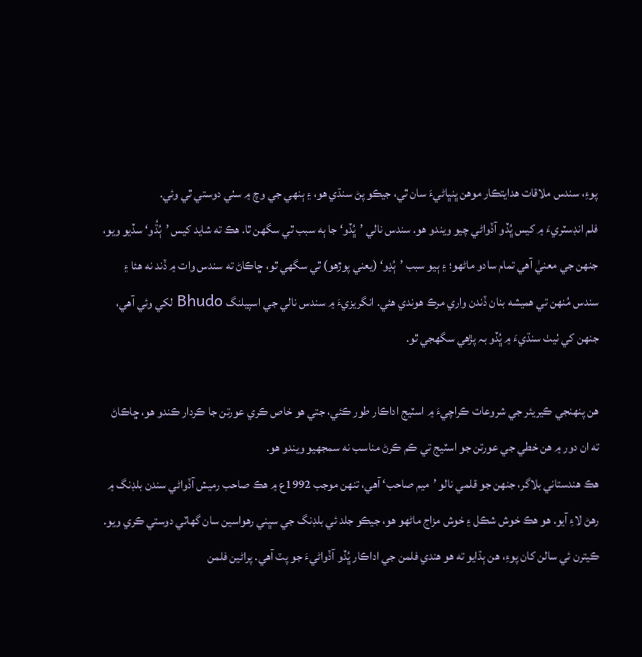پوءِ، سندس ملاقات هدايتڪار موهن ڀنڀاڻيءَ سان ٿي، جيڪو پڻ سنڌي هو، ۽ ٻنهي جي وچ ۾ سٺي دوستي ٿي وئي.
فلم انڊسٽريءَ ۾ کيس ڀُڏو آڏواڻي چيو ويندو هو. سندس نالي ’ڀُڏو‘ جا ٻه سبب ٿي سگهن ٿا. هڪ ته شايد کيس ’ٻُڌُو‘ سڏيو ويو، جنهن جي معنيٰ آهي تمام سادو ماڻهو؛ ۽ ٻيو سبب ’ٻُڍو‘ (يعني پوڙهو) ٿي سگهي ٿو، ڇاڪاڻ ته سندس وات ۾ ڏند نه هئا ۽ سندس مُنھن تي هميشه بنان ڏندن واري مرڪ هوندي هئي. انگريزيءَ ۾ سندس نالي جي اسپيلنگ Bhudo لکي وئي آھي، جنھن کي ٺيٺ سنڌيءَ ۾ ڀُڏو بہ پڙھي سگھجي ٿو.

هن پنهنجي ڪيريئر جي شروعات ڪراچيءَ ۾ اسٽيج اداڪار طور ڪئي، جتي هو خاص ڪري عورتن جا ڪردار ڪندو هو، ڇاڪاڻ ته ان دور ۾ هن خطي جي عورتن جو اسٽيج تي ڪم ڪرڻ مناسب نه سمجهيو ويندو هو.
هڪ هندستاني بلاگر، جنهن جو قلمي نالو ’ميم صاحب‘ آهي، تنهن موجب 1992ع ۾ هڪ صاحب رميش آڏواڻي سندن بلڊنگ ۾ رهڻ لاءِ آيو. هو هڪ خوش شڪل ۽ خوش مزاج ماڻهو هو، جيڪو جلد ئي بلڊنگ جي سڀني رهواسين سان گھاٽي دوستي ڪري ويو. ڪيترن ئي سالن کان پوءِ، هن ٻڌايو ته هو هندي فلمن جي اداڪار ڀُڏو آڏواڻيءَ جو پٽ آهي. پراڻين فلمن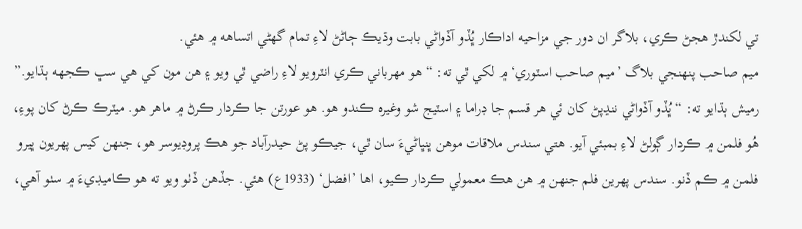تي لکندڙ هجڻ ڪري، بلاگر ان دور جي مزاحيه اداڪار ڀُڏو آڏواڻي بابت وڌيڪ ڄاڻڻ لاءِ تمام گهڻي اتساهه ۾ هئي.
ميم صاحب پنهنجي بلاگ ’ميم صاحب اسٽوري‘ ۾ لکي ٿي ته: “هو مهرباني ڪري انٽرويو لاءِ راضي ٿي ويو ۽ هن مون کي هي سڀ ڪجهه ٻڌايو.”
رميش ٻڌايو ته: “ڀُڏو آڏواڻي ننڍپڻ کان ئي هر قسم جا ڊراما ۽ اسٽيج شو وغيره ڪندو هو. هو عورتن جا ڪردار ڪرڻ ۾ ماهر هو. ميٽرڪ ڪرڻ کان پوءِ، هُو فلمن ۾ ڪردار ڳولڻ لاءِ بمبئي آيو. هتي سندس ملاقات موهن ڀنڀاڻيءَ سان ٿي، جيڪو پڻ حيدرآباد جو هڪ پروڊيوسر هو، جنهن کيس پهريون ڀيرو فلمن ۾ ڪم ڏنو. سندس پهرين فلم جنهن ۾ هن هڪ معمولي ڪردار ڪيو، اها ’افضل‘ (1933ع) هئي. جڏهن ڏٺو ويو ته هو ڪاميڊيءَ ۾ سٺو آهي،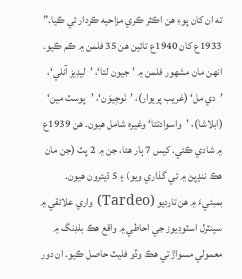ته ان کان پوءِ هن اڪثر ڪري مزاحيه ڪردار ئي ڪيا.”
1933ع کان 1940ع تائين هن 35 فلمن ۾ ڪم ڪيو. انهن مان مشهور فلمن ۾ ’جيون لتا‘، ’ليڊيز آنلي‘، ’دي مل‘ (غريب پريوار)، ’نَوجِيوَن‘، ’پوسٽ مين‘ (ابلاشا)، ’واسوادتتا‘ وغيره شامل هيون. هن 1939ع ۾ شادي ڪئي. کيس 7 ٻار هئا، جن ۾ 2 پٽ (جن مان هڪ ننڍپڻ ۾ ئي گذاري ويو) ۽ 5 ڌيئرون هيون. بمبئيءَ ۾ هن تارديو (Tardeo) واري علائقي ۾ سينٽرل اسٽوڊيوز جي احاطي ۾ واقع هڪ بلڊنگ ۾ معمولي مسواڙ تي هڪ وڏو فليٽ حاصل ڪيو. ان دور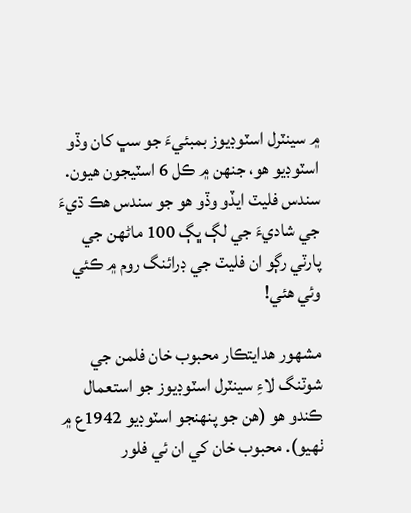۾ سينٽرل اسٽوڊيوز بمبئيءَ جو سڀ کان وڏو اسٽوڊيو هو، جنهن ۾ ڪل 6 اسٽيجون هيون. سندس فليٽ ايڏو وڏو هو جو سندس هڪ ڌيءَ جي شاديءَ جي لڳ ڀڳ 100 ماڻهن جي پارٽي رڳو ان فليٽ جي ڊرائنگ روم ۾ ڪئي وئي هئي!

مشهور هدايتڪار محبوب خان فلمن جي شوٽنگ لاءِ سينٽرل اسٽوڊيوز جو استعمال ڪندو هو (هن جو پنهنجو اسٽوڊيو 1942ع ۾ ٺهيو). محبوب خان کي ان ئي فلور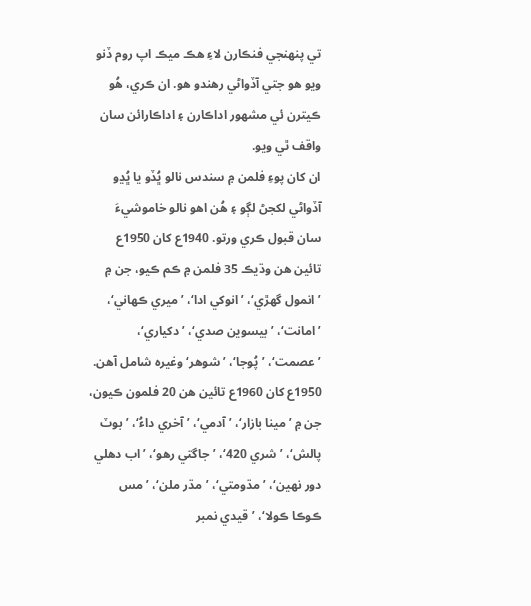تي پنهنجي فنڪارن لاءِ هڪ ميڪ اپ روم ڏنو ويو هو جتي آڏواڻي رهندو هو. ان ڪري، هُو ڪيترن ئي مشهور اداڪارن ۽ اداڪارائن سان واقف ٿي ويو.
ان کان پوءِ فلمن ۾ سندس نالو ڀُڏو يا ڀُڍو آڏواڻي لکجڻ لڳو ۽ هُن اهو نالو خاموشيءَ سان قبول ڪري ورتو. 1940ع کان 1950ع تائين هن وڌيڪ 35 فلمن ۾ ڪم ڪيو، جن ۾ ’انمول گهڙي‘، ’انوکي ادا‘، ’ميري ڪهاني‘، ’امانت‘، ’بيسوين صدي‘، ’دکياري‘، ’عصمت‘، ’پُوجا‘، ’شوهر‘ وغيره شامل آهن. 1950ع کان 1960ع تائين هن 20 فلمون ڪيون، جن ۾ ’مينا بازار‘، ’آدمي‘، ’آخري داءُ‘، ’بوٽ پالش‘، ’شري 420‘، ’جاگتي رهو‘، ’اب دهلي دور نهين‘، ’مڌومتي‘، ’مڌر ملن‘، ’مس ڪوڪا ڪولا‘، ’قيدي نمبر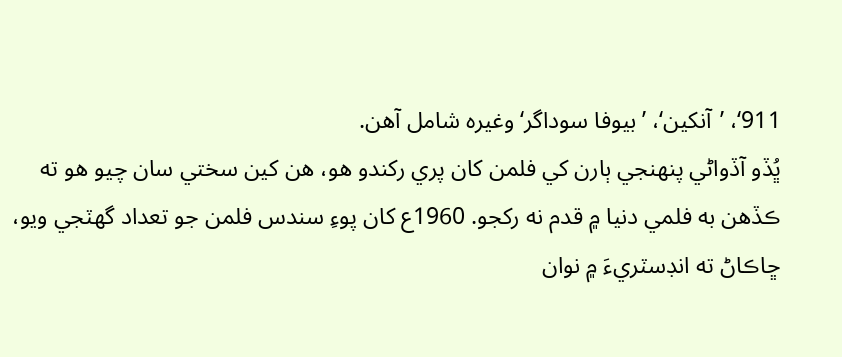911‘، ’آنکين‘، ’بيوفا سوداگر‘ وغيره شامل آهن.
ڀُڏو آڏواڻي پنهنجي ٻارن کي فلمن کان پري رکندو هو، هن کين سختي سان چيو هو ته ڪڏهن به فلمي دنيا ۾ قدم نه رکجو. 1960ع کان پوءِ سندس فلمن جو تعداد گهٽجي ويو، ڇاڪاڻ ته انڊسٽريءَ ۾ نوان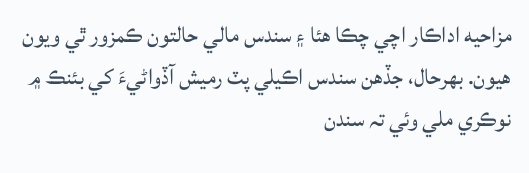مزاحيه اداڪار اچي چڪا هئا ۽ سندس مالي حالتون ڪمزور ٿي ويون هيون. بهرحال، جڏهن سندس اڪيلي پٽ رميش آڏواڻيءَ کي بئنڪ ۾ نوڪري ملي وئي تہ سندن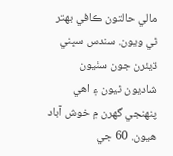مالي حالتون ڪافي بهتر ٿي ويون. سندس سڀني ڌيئرن جون سٺيون شاديون ٿيون ۽ اهي پنهنجي گهرن ۾ خوش آباد هيون. 60 جي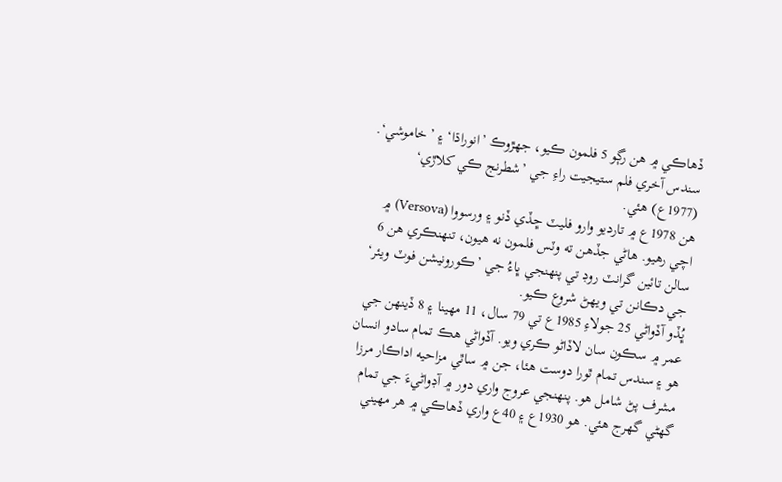ڏهاڪي ۾ هن رڳو 5 فلمون ڪيو، جهڙوڪ ’انوراڌا‘ ۽ ’خاموشي‘. سندس آخري فلم ستيجيت راءِ جي ’شطرنج ڪي کلاڙي‘ (1977ع) هئي.
هن 1978ع ۾ تارديو وارو فليٽ ڇڏي ڏنو ۽ ورسووا (Versova) ۾ اچي رهيو. هاڻي جڏهن ته وٽس فلمون نه هيون، تنهنڪري هن 6 سالن تائين گرانٽ روڊ تي پنهنجي ڀاءُ جي ’ڪورونيشن فوٽ ويئر‘ جي دڪانن تي ويهڻ شروع ڪيو.
ڀُڏو آڏواڻي 25 جولاءِ 1985ع تي 79 سال، 11 مهينا ۽ 8 ڏينهن جي عمر ۾ سڪون سان لاڏاڻو ڪري ويو. آڏواڻي هڪ تمام سادو انسان هو ۽ سندس تمام ٿورا دوست هئا، جن ۾ ساٿي مزاحيه اداڪار مرزا مشرف پڻ شامل هو. پنهنجي عروج واري دور ۾ آڊواڻيءَ جي تمام گهڻي گهرج هئي. هو 1930ع ۽ 40ع واري ڏهاڪي ۾ هر مهيني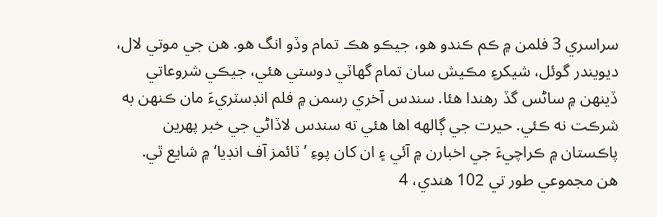سراسري 3 فلمن ۾ ڪم ڪندو هو، جيڪو هڪ تمام وڏو انگ هو. هن جي موتي لال، ديويندر گوئل، شيکر۽ مڪيش سان تمام گھاٽي دوستي هئي، جيڪي شروعاتي ڏينهن ۾ ساڻس گڏ رهندا هئا. سندس آخري رسمن ۾ فلم انڊسٽريءَ مان ڪنهن به شرڪت نه ڪئي. حيرت جي ڳالهه اها هئي ته سندس لاڏاڻي جي خبر پهرين پاڪستان ۾ ڪراچيءَ جي اخبارن ۾ آئي ۽ ان کان پوءِ ’ٽائمز آف انڊيا‘ ۾ شايع ٿي.
هن مجموعي طور تي 102 هندي، 4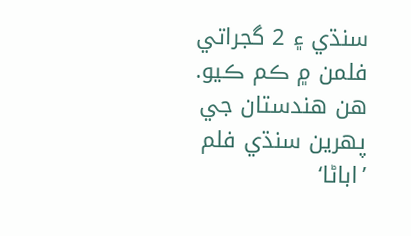سنڌي ۽ 2 گجراتي فلمن ۾ ڪم ڪيو. هن هندستان جي پهرين سنڌي فلم ’اباڻا‘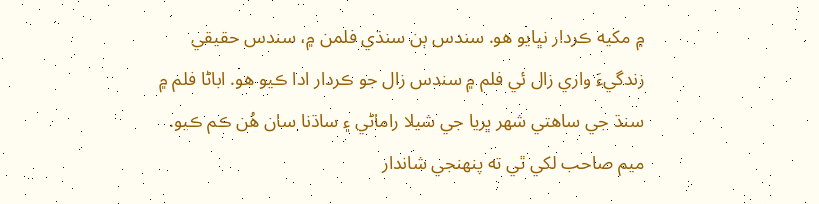۾ مکيه ڪردار نڀايو هو. سندس ٻن سنڌي فلمن ۾، سندس حقيقي زندگيءَ واري زال ئي فلم ۾ سندس زال جو ڪردار ادا ڪيو هو. اباڻا فلم ۾ سنڌ جي ساھتي شھر ڀريا جي شيلا راماڻي ۽ ساڌنا سان ھُن ڪم ڪيو.
ميم صاحب لکي ٿي ته پنهنجي شاندار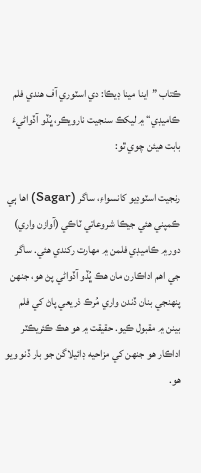ڪتاب ”اينا مينا ڊيڪا: دي اسٽوري آف هندي فلم ڪاميڊي“ ۾ ليکڪ سنجيت نارويڪر، ڀُڏو آڏواڻيءَ بابت هيئن چوي ٿو:

رنجيت اسٽوڊيو کانسواءِ، ساگر (Sagar) اها ٻي ڪمپني هئي جيڪا شروعاتي ٽاڪي (آوازن واري) دور ۾ ڪاميڊي فلمن ۾ مهارت رکندي هئي. ساگر جي اهم اداڪارن مان هڪ ڀُڏو آڏواڻي پڻ هو، جنهن پنهنجي بنان ڏندن واري مُرڪ ذريعي پاڻ کي فلم بينن ۾ مقبول ڪيو. حقيقت ۾ هو هڪ ڪئريڪٽر اداڪار هو جنهن کي مزاحيه ڊائيلاگن جو بار ڏنو ويو هو.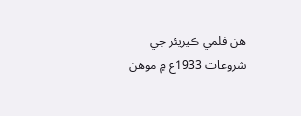هن فلمي ڪيريئر جي شروعات 1933ع ۾ موهن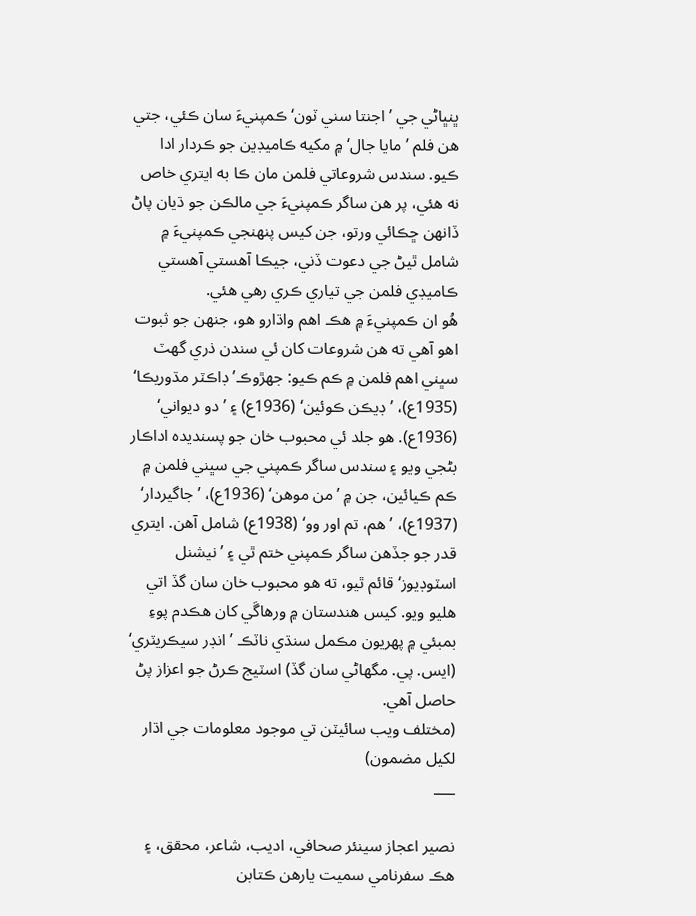ڀنڀاڻي جي ’اجنتا سني ٽون‘ ڪمپنيءَ سان ڪئي، جتي هن فلم ’مايا جال‘ ۾ مکيه ڪاميڊين جو ڪردار ادا ڪيو. سندس شروعاتي فلمن مان ڪا به ايتري خاص نه هئي، پر هن ساگر ڪمپنيءَ جي مالڪن جو ڌيان پاڻ ڏانهن ڇڪائي ورتو، جن کيس پنهنجي ڪمپنيءَ ۾ شامل ٿيڻ جي دعوت ڏني، جيڪا آهستي آهستي ڪاميڊي فلمن جي تياري ڪري رهي هئي.
هُو ان ڪمپنيءَ ۾ هڪ اهم واڌارو هو، جنهن جو ثبوت اهو آهي ته هن شروعات کان ئي سندن ذري گھٽ سڀني اهم فلمن ۾ ڪم ڪيو: جهڙوڪ’ڊاڪٽر مڌوريڪا‘ (1935ع)، ’ڊيڪن ڪوئين‘ (1936ع) ۽ ’دو ديواني‘ (1936ع). هو جلد ئي محبوب خان جو پسنديده اداڪار بڻجي ويو ۽ سندس ساگر ڪمپني جي سڀني فلمن ۾ ڪم ڪيائين، جن ۾ ’من موهن‘ (1936ع)، ’جاگيردار‘ (1937ع)، ’هم، تم اور وو‘ (1938ع) شامل آهن. ايتري قدر جو جڏهن ساگر ڪمپني ختم ٿي ۽ ’نيشنل اسٽوڊيوز‘ قائم ٿيو، ته هو محبوب خان سان گڏ اتي هليو ويو. کيس هندستان ۾ ورهاڱي کان هڪدم پوءِ بمبئي ۾ پهريون مڪمل سنڌي ناٽڪ ’انڊر سيڪريٽري‘ (ايس. پي. مگهاڻي سان گڏ) اسٽيج ڪرڻ جو اعزاز پڻ حاصل آهي.
(مختلف ويب سائيٽن تي موجود معلومات جي اڌار لکيل مضمون)
___

نصير اعجاز سينئر صحافي، اديب، شاعر، محقق، ۽ ھڪ سفرنامي سميت يارھن ڪتابن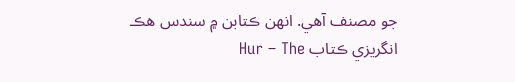جو مصنف آھي. انھن ڪتابن ۾ سندس ھڪ انگريزي ڪتاب Hur – The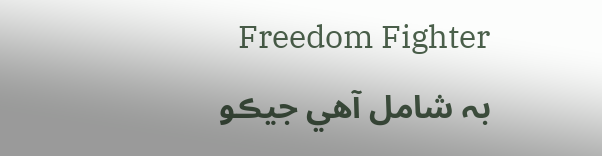Freedom Fighter بہ شامل آھي جيڪو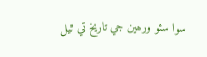سوا سئو ورھين جي تاريخ تي ٿيل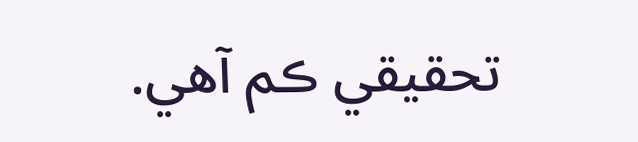تحقيقي ڪم آھي.